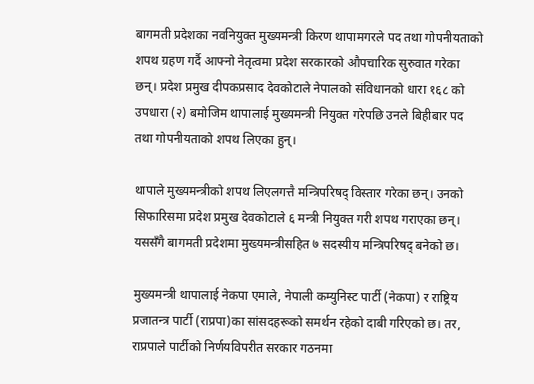बागमती प्रदेशका नवनियुक्त मुख्यमन्त्री किरण थापामगरले पद तथा गोपनीयताको शपथ ग्रहण गर्दै आफ्नो नेतृत्वमा प्रदेश सरकारको औपचारिक सुरुवात गरेका छन्। प्रदेश प्रमुख दीपकप्रसाद देवकोटाले नेपालको संविधानको धारा १६८ को उपधारा (२) बमोजिम थापालाई मुख्यमन्त्री नियुक्त गरेपछि उनले बिहीबार पद तथा गोपनीयताको शपथ लिएका हुन्।

थापाले मुख्यमन्त्रीको शपथ लिएलगत्तै मन्त्रिपरिषद् विस्तार गरेका छन्। उनको सिफारिसमा प्रदेश प्रमुख देवकोटाले ६ मन्त्री नियुक्त गरी शपथ गराएका छन्। यससँगै बागमती प्रदेशमा मुख्यमन्त्रीसहित ७ सदस्यीय मन्त्रिपरिषद् बनेको छ।

मुख्यमन्त्री थापालाई नेकपा एमाले, नेपाली कम्युनिस्ट पार्टी (नेकपा) र राष्ट्रिय प्रजातन्त्र पार्टी (राप्रपा)का सांसदहरूको समर्थन रहेको दाबी गरिएको छ। तर, राप्रपाले पार्टीको निर्णयविपरीत सरकार गठनमा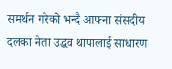समर्थन गरेको भन्दै आफ्ना संसदीय दलका नेता उद्धव थापालाई साधारण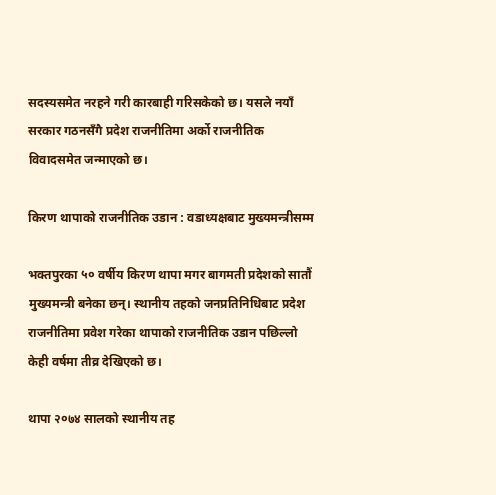सदस्यसमेत नरहने गरी कारबाही गरिसकेको छ। यसले नयाँ सरकार गठनसँगै प्रदेश राजनीतिमा अर्को राजनीतिक विवादसमेत जन्माएको छ।

किरण थापाको राजनीतिक उडान : वडाध्यक्षबाट मुख्यमन्त्रीसम्म

भक्तपुरका ५० वर्षीय किरण थापा मगर बागमती प्रदेशको सातौं मुख्यमन्त्री बनेका छन्। स्थानीय तहको जनप्रतिनिधिबाट प्रदेश राजनीतिमा प्रवेश गरेका थापाको राजनीतिक उडान पछिल्लो केही वर्षमा तीव्र देखिएको छ।

थापा २०७४ सालको स्थानीय तह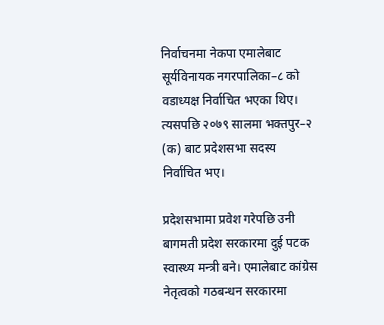निर्वाचनमा नेकपा एमालेबाट सूर्यविनायक नगरपालिका–८ को वडाध्यक्ष निर्वाचित भएका थिए। त्यसपछि २०७९ सालमा भक्तपुर–२ (क) बाट प्रदेशसभा सदस्य निर्वाचित भए।

प्रदेशसभामा प्रवेश गरेपछि उनी बागमती प्रदेश सरकारमा दुई पटक स्वास्थ्य मन्त्री बने। एमालेबाट कांग्रेस नेतृत्वको गठबन्धन सरकारमा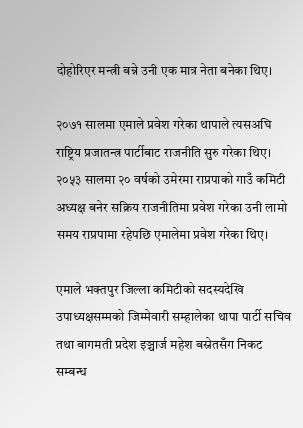दोहोरिएर मन्त्री बन्ने उनी एक मात्र नेता बनेका थिए।

२०७१ सालमा एमाले प्रवेश गरेका थापाले त्यसअघि राष्ट्रिय प्रजातन्त्र पार्टीबाट राजनीति सुरु गरेका थिए। २०५३ सालमा २० वर्षको उमेरमा राप्रपाको गाउँ कमिटी अध्यक्ष बनेर सक्रिय राजनीतिमा प्रवेश गरेका उनी लामो समय राप्रपामा रहेपछि एमालेमा प्रवेश गरेका थिए।

एमाले भक्तपुर जिल्ला कमिटीको सदस्यदेखि उपाध्यक्षसम्मको जिम्मेवारी सम्हालेका थापा पार्टी सचिव तथा बागमती प्रदेश इञ्चार्ज महेश बस्नेतसँग निकट सम्बन्ध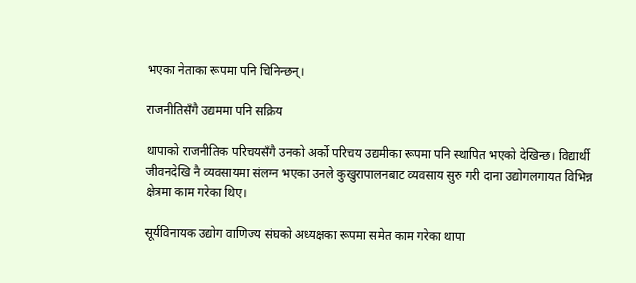भएका नेताका रूपमा पनि चिनिन्छन्।

राजनीतिसँगै उद्यममा पनि सक्रिय

थापाको राजनीतिक परिचयसँगै उनको अर्को परिचय उद्यमीका रूपमा पनि स्थापित भएको देखिन्छ। विद्यार्थी जीवनदेखि नै व्यवसायमा संलग्न भएका उनले कुखुरापालनबाट व्यवसाय सुरु गरी दाना उद्योगलगायत विभिन्न क्षेत्रमा काम गरेका थिए।

सूर्यविनायक उद्योग वाणिज्य संघको अध्यक्षका रूपमा समेत काम गरेका थापा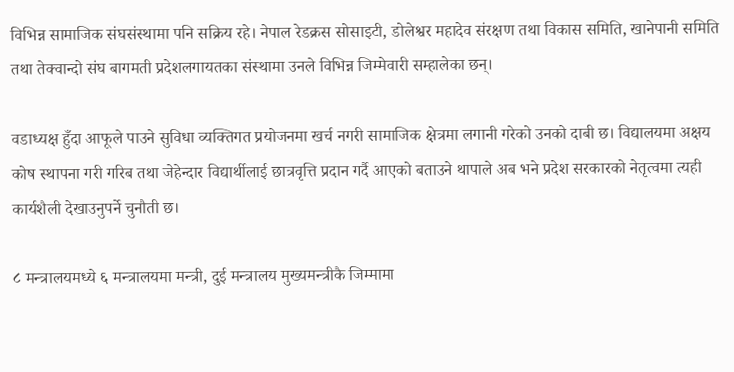विभिन्न सामाजिक संघसंस्थामा पनि सक्रिय रहे। नेपाल रेडक्रस सोसाइटी, डोलेश्वर महादेव संरक्षण तथा विकास समिति, खानेपानी समिति तथा तेक्वान्दो संघ बागमती प्रदेशलगायतका संस्थामा उनले विभिन्न जिम्मेवारी सम्हालेका छन्।

वडाध्यक्ष हुँदा आफूले पाउने सुविधा व्यक्तिगत प्रयोजनमा खर्च नगरी सामाजिक क्षेत्रमा लगानी गरेको उनको दाबी छ। विद्यालयमा अक्षय कोष स्थापना गरी गरिब तथा जेहेन्दार विद्यार्थीलाई छात्रवृत्ति प्रदान गर्दै आएको बताउने थापाले अब भने प्रदेश सरकारको नेतृत्वमा त्यही कार्यशैली देखाउनुपर्ने चुनौती छ।

८ मन्त्रालयमध्ये ६ मन्त्रालयमा मन्त्री, दुई मन्त्रालय मुख्यमन्त्रीकै जिम्मामा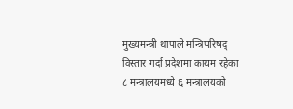मुख्यमन्त्री थापाले मन्त्रिपरिषद् विस्तार गर्दा प्रदेशमा कायम रहेका ८ मन्त्रालयमध्ये ६ मन्त्रालयको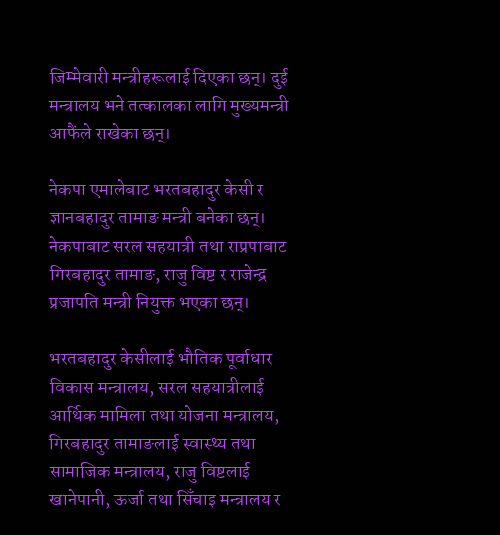जिम्मेवारी मन्त्रीहरूलाई दिएका छन्। दुई मन्त्रालय भने तत्कालका लागि मुख्यमन्त्री आफैंले राखेका छन्।

नेकपा एमालेबाट भरतबहादुर केसी र ज्ञानबहादुर तामाङ मन्त्री बनेका छन्। नेकपाबाट सरल सहयात्री तथा राप्रपाबाट गिरबहादुर तामाङ, राजु विष्ट र राजेन्द्र प्रजापति मन्त्री नियुक्त भएका छन्।

भरतबहादुर केसीलाई भौतिक पूर्वाधार विकास मन्त्रालय, सरल सहयात्रीलाई आर्थिक मामिला तथा योजना मन्त्रालय, गिरबहादुर तामाङलाई स्वास्थ्य तथा सामाजिक मन्त्रालय, राजु विष्टलाई खानेपानी, ऊर्जा तथा सिँचाइ मन्त्रालय र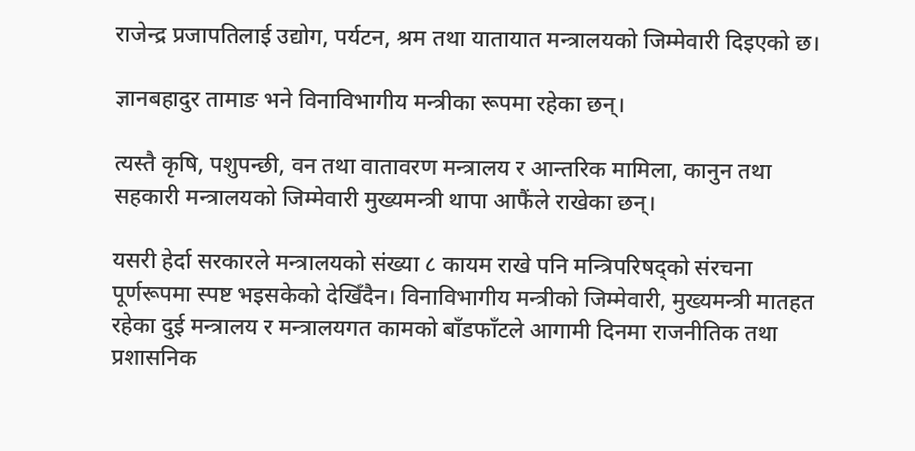राजेन्द्र प्रजापतिलाई उद्योग, पर्यटन, श्रम तथा यातायात मन्त्रालयको जिम्मेवारी दिइएको छ।

ज्ञानबहादुर तामाङ भने विनाविभागीय मन्त्रीका रूपमा रहेका छन्।

त्यस्तै कृषि, पशुपन्छी, वन तथा वातावरण मन्त्रालय र आन्तरिक मामिला, कानुन तथा सहकारी मन्त्रालयको जिम्मेवारी मुख्यमन्त्री थापा आफैंले राखेका छन्।

यसरी हेर्दा सरकारले मन्त्रालयको संख्या ८ कायम राखे पनि मन्त्रिपरिषद्को संरचना पूर्णरूपमा स्पष्ट भइसकेको देखिँदैन। विनाविभागीय मन्त्रीको जिम्मेवारी, मुख्यमन्त्री मातहत रहेका दुई मन्त्रालय र मन्त्रालयगत कामको बाँडफाँटले आगामी दिनमा राजनीतिक तथा प्रशासनिक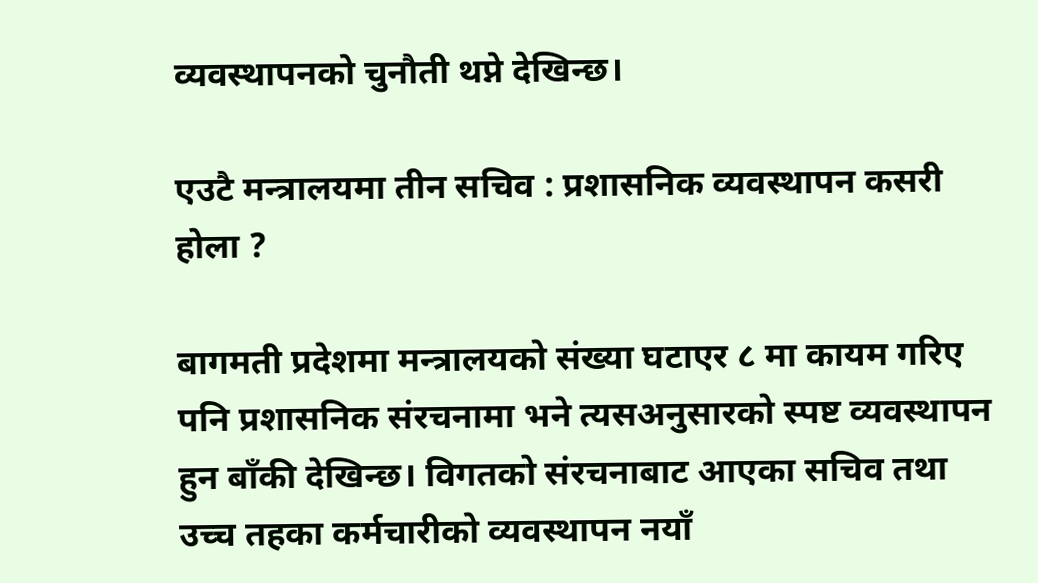व्यवस्थापनको चुनौती थप्ने देखिन्छ।

एउटै मन्त्रालयमा तीन सचिव : प्रशासनिक व्यवस्थापन कसरी होला ?

बागमती प्रदेशमा मन्त्रालयको संख्या घटाएर ८ मा कायम गरिए पनि प्रशासनिक संरचनामा भने त्यसअनुसारको स्पष्ट व्यवस्थापन हुन बाँकी देखिन्छ। विगतको संरचनाबाट आएका सचिव तथा उच्च तहका कर्मचारीको व्यवस्थापन नयाँ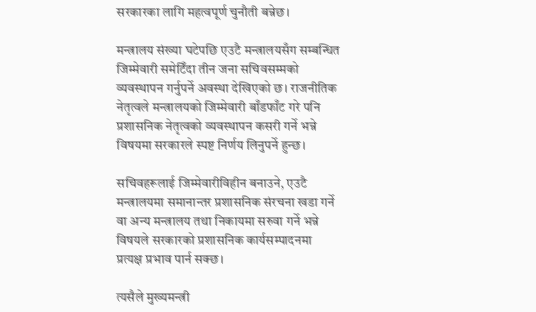सरकारका लागि महत्वपूर्ण चुनौती बन्नेछ।

मन्त्रालय संख्या घटेपछि एउटै मन्त्रालयसँग सम्बन्धित जिम्मेवारी समेटिँदा तीन जना सचिवसम्मको व्यवस्थापन गर्नुपर्ने अवस्था देखिएको छ। राजनीतिक नेतृत्वले मन्त्रालयको जिम्मेवारी बाँडफाँट गरे पनि प्रशासनिक नेतृत्वको व्यवस्थापन कसरी गर्ने भन्ने विषयमा सरकारले स्पष्ट निर्णय लिनुपर्ने हुन्छ।

सचिवहरूलाई जिम्मेवारीविहीन बनाउने, एउटै मन्त्रालयमा समानान्तर प्रशासनिक संरचना खडा गर्ने वा अन्य मन्त्रालय तथा निकायमा सरुवा गर्ने भन्ने विषयले सरकारको प्रशासनिक कार्यसम्पादनमा प्रत्यक्ष प्रभाव पार्न सक्छ।

त्यसैले मुख्यमन्त्री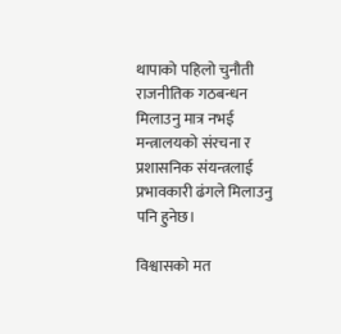थापाको पहिलो चुनौती राजनीतिक गठबन्धन मिलाउनु मात्र नभई मन्त्रालयको संरचना र प्रशासनिक संयन्त्रलाई प्रभावकारी ढंगले मिलाउनु पनि हुनेछ।

विश्वासको मत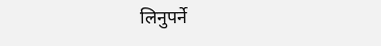लिनुपर्ने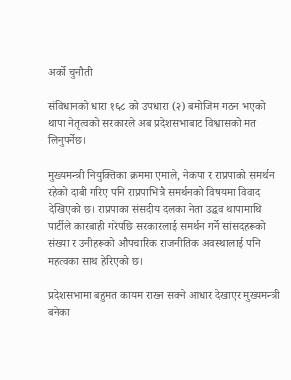अर्को चुनौती

संविधानको धारा १६८ को उपधारा (२) बमोजिम गठन भएको थापा नेतृत्वको सरकारले अब प्रदेशसभाबाट विश्वासको मत लिनुपर्नेछ।

मुख्यमन्त्री नियुक्तिका क्रममा एमाले, नेकपा र राप्रपाको समर्थन रहेको दाबी गरिए पनि राप्रपाभित्रै समर्थनको विषयमा विवाद देखिएको छ। राप्रपाका संसदीय दलका नेता उद्धव थापामाथि पार्टीले कारबाही गरेपछि सरकारलाई समर्थन गर्ने सांसदहरूको संख्या र उनीहरूको औपचारिक राजनीतिक अवस्थालाई पनि महत्वका साथ हेरिएको छ।

प्रदेशसभामा बहुमत कायम राख्न सक्ने आधार देखाएर मुख्यमन्त्री बनेका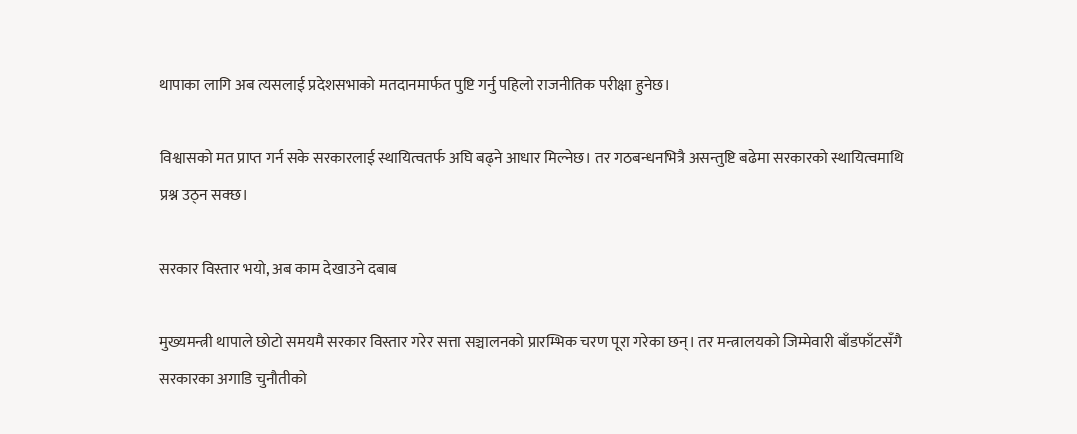थापाका लागि अब त्यसलाई प्रदेशसभाको मतदानमार्फत पुष्टि गर्नु पहिलो राजनीतिक परीक्षा हुनेछ।

विश्वासको मत प्राप्त गर्न सके सरकारलाई स्थायित्वतर्फ अघि बढ्ने आधार मिल्नेछ। तर गठबन्धनभित्रै असन्तुष्टि बढेमा सरकारको स्थायित्वमाथि प्रश्न उठ्न सक्छ।

सरकार विस्तार भयो, अब काम देखाउने दबाब

मुख्यमन्त्री थापाले छोटो समयमै सरकार विस्तार गरेर सत्ता सञ्चालनको प्रारम्भिक चरण पूरा गरेका छन्। तर मन्त्रालयको जिम्मेवारी बाँडफाँटसँगै सरकारका अगाडि चुनौतीको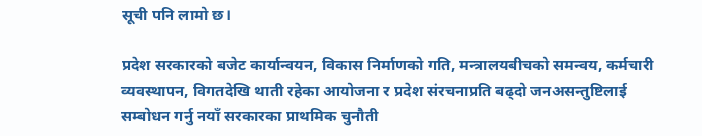सूची पनि लामो छ।

प्रदेश सरकारको बजेट कार्यान्वयन, विकास निर्माणको गति, मन्त्रालयबीचको समन्वय, कर्मचारी व्यवस्थापन, विगतदेखि थाती रहेका आयोजना र प्रदेश संरचनाप्रति बढ्दो जनअसन्तुष्टिलाई सम्बोधन गर्नु नयाँ सरकारका प्राथमिक चुनौती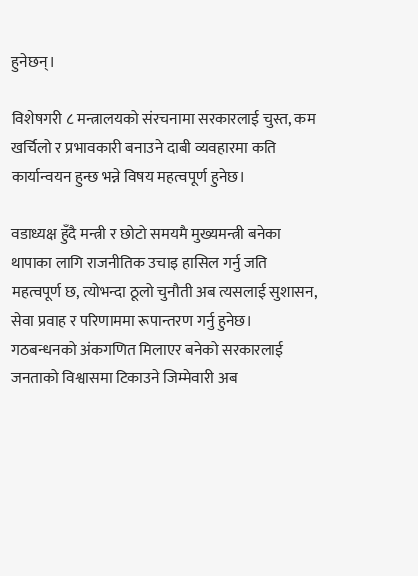हुनेछन्।

विशेषगरी ८ मन्त्रालयको संरचनामा सरकारलाई चुस्त, कम खर्चिलो र प्रभावकारी बनाउने दाबी व्यवहारमा कति कार्यान्वयन हुन्छ भन्ने विषय महत्वपूर्ण हुनेछ।

वडाध्यक्ष हुँदै मन्त्री र छोटो समयमै मुख्यमन्त्री बनेका थापाका लागि राजनीतिक उचाइ हासिल गर्नु जति महत्वपूर्ण छ, त्योभन्दा ठूलो चुनौती अब त्यसलाई सुशासन, सेवा प्रवाह र परिणाममा रूपान्तरण गर्नु हुनेछ। गठबन्धनको अंकगणित मिलाएर बनेको सरकारलाई जनताको विश्वासमा टिकाउने जिम्मेवारी अब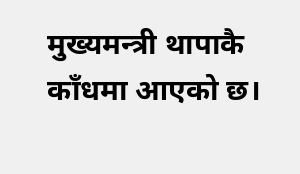मुख्यमन्त्री थापाकै काँधमा आएको छ।